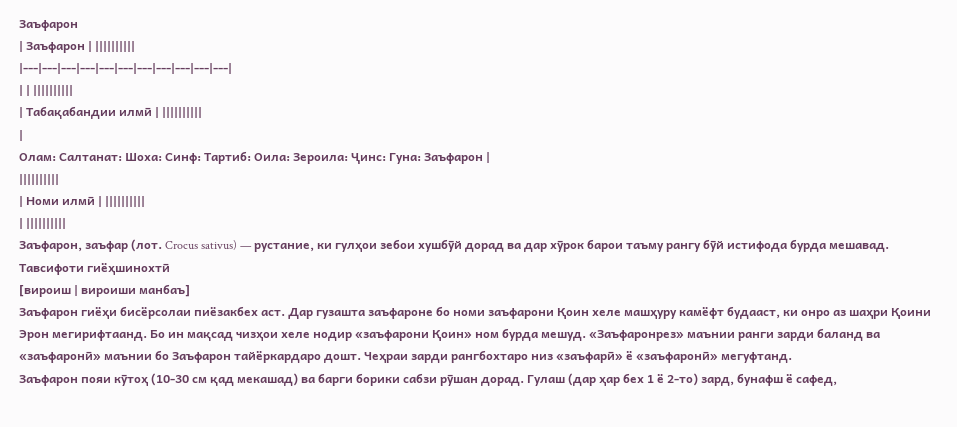Заъфарон
| Заъфарон | ||||||||||
|---|---|---|---|---|---|---|---|---|---|---|
| | ||||||||||
| Табақабандии илмӣ | ||||||||||
|
Олам: Салтанат: Шоха: Синф: Тартиб: Оила: Зероила: Ҷинс: Гуна: Заъфарон |
||||||||||
| Номи илмӣ | ||||||||||
| ||||||||||
Заъфарон, заъфар (лот. Crocus sativus) — рустание, ки гулҳои зебои хушбӯй дорад ва дар хӯрок барои таъму рангу бӯй истифода бурда мешавад.
Тавсифоти гиёҳшинохтӣ
[вироиш | вироиши манбаъ]
Заъфарон гиёҳи бисёрсолаи пиёзакбех аст. Дар гузашта заъфароне бо номи заъфарони Қоин хеле машҳуру камёфт будааст, ки онро аз шаҳри Қоини Эрон мегирифтаанд. Бо ин мақсад чизҳои хеле нодир «заъфарони Қоин» ном бурда мешуд. «Заъфаронрез» маънии ранги зарди баланд ва «заъфаронӣ» маънии бо Заъфарон тайёркардаро дошт. Чеҳраи зарди рангбохтаро низ «заъфарӣ» ё «заъфаронӣ» мегуфтанд.
Заъфарон пояи кӯтоҳ (10-30 см қад мекашад) ва барги борики сабзи рӯшан дорад. Гулаш (дар ҳар бех 1 ё 2-то) зард, бунафш ё сафед,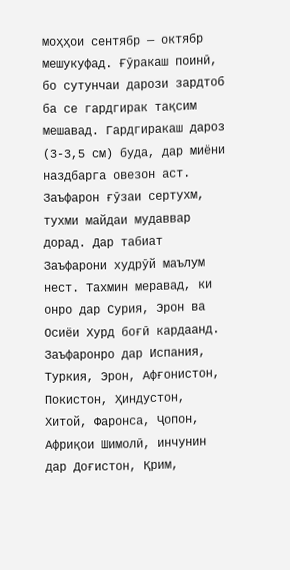моҳҳои сентябр — октябр мешукуфад. Ғӯракаш поинӣ, бо сутунчаи дарози зардтоб ба се гардгирак тақсим мешавад. Гардгиракаш дароз (3-3,5 см) буда, дар миёни наздбарга овезон аст. Заъфарон ғӯзаи сертухм, тухми майдаи мудаввар дорад. Дар табиат Заъфарони худрӯй маълум нест. Тахмин меравад, ки онро дар Сурия, Эрон ва Осиёи Хурд боғӣ кардаанд. Заъфаронро дар Испания, Туркия, Эрон, Афғонистон, Покистон, Ҳиндустон, Хитой, Фаронса, Ҷопон, Африқои Шимолӣ, инчунин дар Доғистон, Қрим,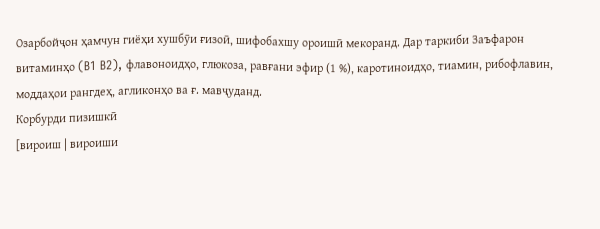Озарбойҷон ҳамчун гиёҳи хушбӯи ғизоӣ, шифобахшу ороишӣ мекоранд. Дар таркиби Заъфарон витаминҳо (B1 B2), флавоноидҳо, глюкоза, равғани эфир (1 %), каротиноидҳо, тиамин, рибофлавин, моддаҳои рангдеҳ, агликонҳо ва ғ. мавҷуданд.
Корбурди пизишкӣ
[вироиш | вироиши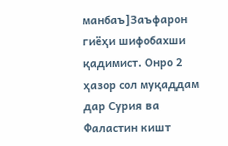манбаъ]Заъфарон гиёҳи шифобахши қадимист. Онро 2 ҳазор сол муқаддам дар Сурия ва Фаластин кишт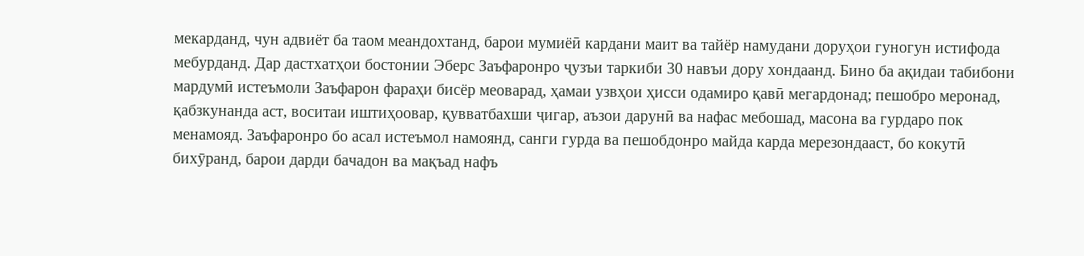мекарданд, чун адвиёт ба таом меандохтанд, барои мумиёӣ кардани маит ва тайёр намудани доруҳои гуногун истифода мебурданд. Дар дастхатҳои бостонии Эберс Заъфаронро ҷузъи таркиби 30 навъи дору хондаанд. Бино ба ақидаи табибони мардумӣ истеъмоли Заъфарон фараҳи бисёр меоварад, ҳамаи узвҳои ҳисси одамиро қавӣ мегардонад; пешобро меронад, қабзкунанда аст, воситаи иштиҳоовар, қувватбахши ҷигар, аъзои дарунӣ ва нафас мебошад, масона ва гурдаро пок менамояд. Заъфаронро бо асал истеъмол намоянд, санги гурда ва пешобдонро майда карда мерезондааст, бо кокутӣ бихӯранд, барои дарди бачадон ва мақъад нафъ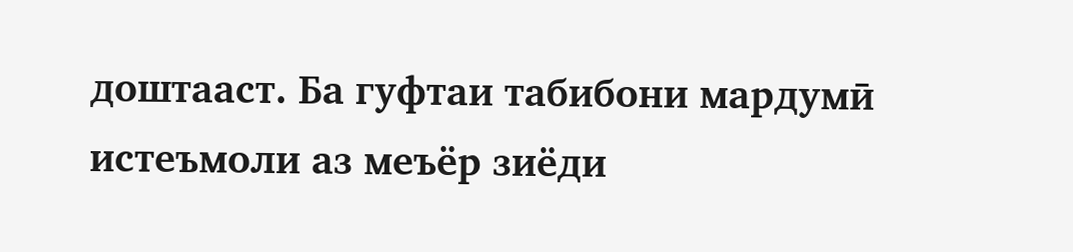доштааст. Ба гуфтаи табибони мардумӣ истеъмоли аз меъёр зиёди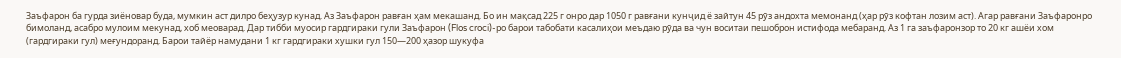Заъфарон ба гурда зиёновар буда, мумкин аст дилро беҳузур кунад. Аз Заъфарон равған ҳам мекашанд. Бо ин мақсад 225 г онро дар 1050 г равғани кунҷид ё зайтун 45 рӯз андохта мемонанд (ҳар рӯз кофтан лозим аст). Агар равғани Заъфаронро бимоланд, асабро мулоим мекунад, хоб меоварад. Дар тибби муосир гардгираки гули Заъфарон (Flos croci)-ро барои табобати касалиҳои меъдаю рӯда ва чун воситаи пешоброн истифода мебаранд. Аз 1 га заъфаронзор то 20 кг ашёи хом (гардгираки гул) меғундоранд. Барои тайёр намудани 1 кг гардгираки хушки гул 150—200 ҳазор шукуфа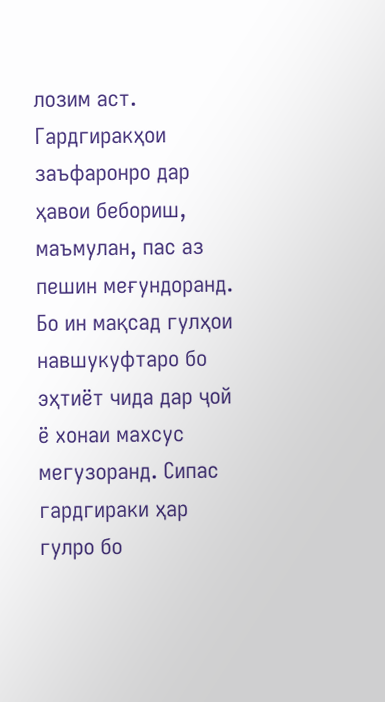лозим аст. Гардгиракҳои заъфаронро дар ҳавои бебориш, маъмулан, пас аз пешин меғундоранд. Бо ин мақсад гулҳои навшукуфтаро бо эҳтиёт чида дар ҷой ё хонаи махсус мегузоранд. Сипас гардгираки ҳар гулро бо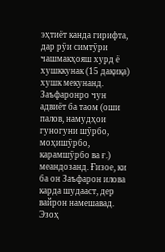эҳтиёт канда гирифта, дар рӯи симтӯри чашмакҳояш хурд ё хушккунак (15 дақиқа) хушк мекунанд. Заъфаронро чун адвиёт ба таом (оши палов, намудҳои гуногуни шӯрбо, моҳишӯрбо, карамшӯрбо ва ғ.) меандозанд. Ғизое, ки ба он Заъфарон илова карда шудааст, дер вайрон намешавад.
Эзоҳ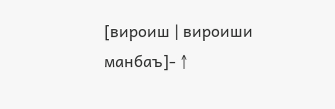[вироиш | вироиши манбаъ]- ↑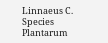Linnaeus C. Species Plantarum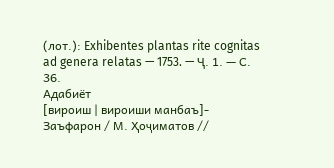(лот.): Exhibentes plantas rite cognitas ad genera relatas — 1753. — Ҷ. 1. — С. 36.
Адабиёт
[вироиш | вироиши манбаъ]- Заъфарон / М. Ҳоҷиматов //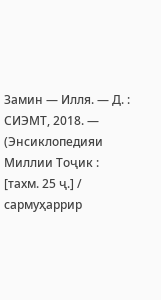Замин — Илля. — Д. : СИЭМТ, 2018. — (Энсиклопедияи Миллии Тоҷик : [тахм. 25 ҷ.] / сармуҳаррир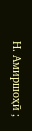Н. Амиршоҳӣ ;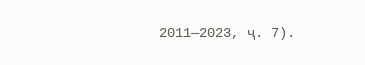2011—2023, ҷ. 7).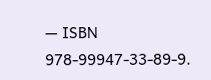— ISBN 978-99947-33-89-9.